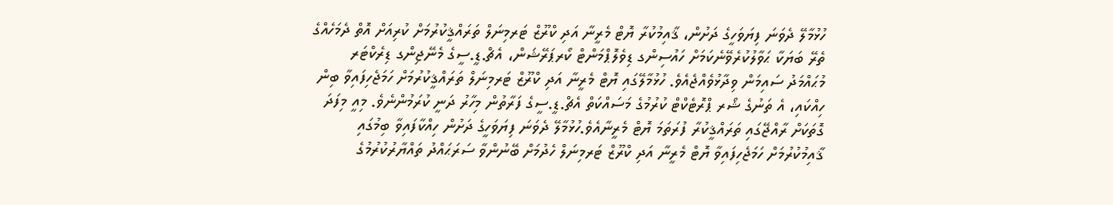ހުޅުމާލޭ ދެވަނަ ފިޔަވަހީގެ ދަށުން، ޤާއިމުކުރާ ޔޮޓް މެރީނާ އަދި ކްރޫޒް ޓަރމިނަލް ތަރައްޤީކުރުމަށް ކުރިއަށް އޮތް ދެމަހެއްގެ ތެރޭ ބަޔަކާ ޙަވާލުކުރެވޭނެކަމަށް ހައުސިންގ ޑިވެލޮޕްމަންޓް ކޯރޕަރޭޝަން، އެޗް.ޑީ.ސީގެ މެނޭޖިންގ ޑިރެކްޓަރ މުޙައްމަދު ސައިމަން ވިދާޅުވެއްޖެއެވެ. ހުޅުމާލޭގައި ޔޮޓް މެރީނާ އަދި ކްރޫޒް ޓަރމިނަލް ތަރައްޤީކުރުމަށް ހަމަޖެހިފައިވާ ބިން ހިއްކައި، އެ ތަނުގެ ޝޯރ ޕްރޮޓެކްޓް ކުރުމުގެ މަސައްކަތް އެޗް.ޑީ.ސީގެ ފަރާތުން މިހާރު ދަނީ ކުރަމުންނެވެ. މިއީ މިފަދަ ގޮތަކަށް ރާއްޖޭގައި ތަރައްޤީކުރާ ފުރަތަމަ ޔޮޓް މެރީނާއެވެ.ހުޅުމާލޭ ދެވަނަ ފިޔަވަހީގެ ދަށުން ހިއްކާފައިވާ ބިމުގައި ޤާއިމުކުރުމަށް ހަމަޖެހިފައިވާ ޔޮޓް މެރީނާ އަދި ކްރޫޒް ޓަރމިނަލް ހެދުމަށް ބޭނުންވާ ސަރަޙައްދު ތައްޔާރުކުރުމުގެ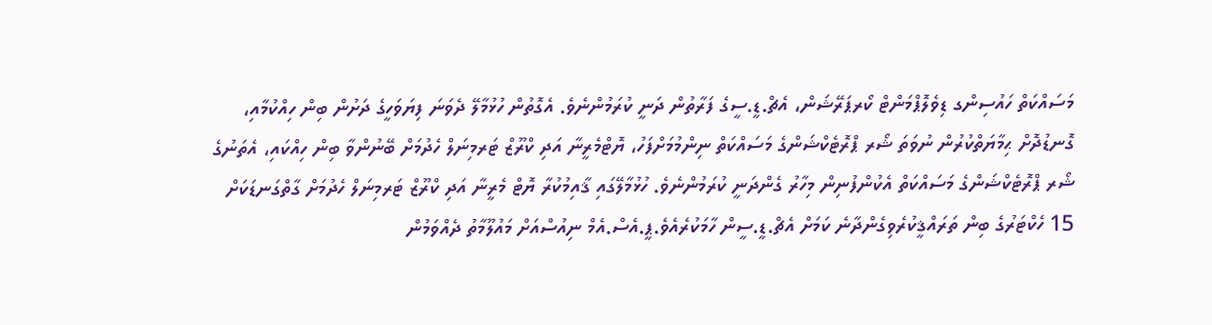މަސައްކަތް ހައުސިންގ ޑިވެލޮޕްމަންޓް ކޯރޕަރޭޝަން، އެޗް.ޑީ.ސީގެ ފަރާތުން ދަނީ ކުރަމުންނެވެ. އެގޮތުން ހުޅުމާލޭ ދެވަނަ ފިޔަވަހީގެ ދަށުން ބިން ހިއްކުމާއި، ގޮނޑުދޮށް ޙިމާޔަތްކުރުން ނުވަތަ ޝޯރ ޕްރޮޓެކްޝަންގެ މަސައްކަތް ނިންމުމަށްފަހު، ޔޮޓްމެރީނާ އަދި ކްރޫޒް ޓަރމިނަލް ހެދުމަށް ބޭނުންވާ ބިން ހިއްކައި، އެތަނުގެ ޝޯރ ޕްރޮޓެކްޝަންގެ މަސައްކަތް އެކުންފުނިން މިހާރު ގެންދަނީ ކުރަމުންނެވެ. ހުޅުމާލޭގައި ޤާއިމުކުރާ ޔޮޓް މެރީނާ އަދި ކްރޫޒް ޓަރމިނަލް ހެދުމަށް ގާތްގަނޑަކަށް 15 ހެކްޓަރުގެ ބިން ތަރައްޤީކުރެވިގެންދާނެ ކަމަށް އެޗް.ޑީ.ސީން ހާމަކުރެއެވެ.ޕީ.އެސް.އެމް ނިއުސްއަށް މައުލޫމާތު ދެއްވަމުން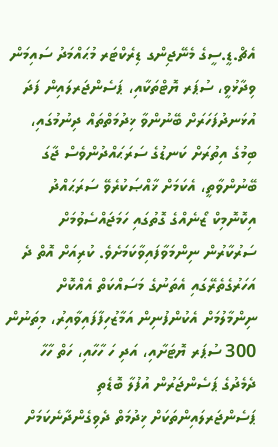އެޗް.ޑީ.ސީގެ މެނޭޖިންގ ޑިރެކްޓަރ މުޙައްމަދު ސައިމަން ވިދާޅުވީ، ސުޕަރ ޔޮޓްތަކާއި، ޕަސެންޖަރލައިން ފަދަ އުޅަނދުފަހަރަށް ބޭނުންވާ ޚިދުމަތްތައް ދިނުމުގައި، ބިމުގެ އިތުރަށް ކަނޑުގެ ސަރަޙައްދުންވެސް ޖާގަ ބޭނުންވާތީ، އެކަމަށް ޚާއްޞަކުރެވޭ ސަރަޙައްދު އިކޮނޮމިކް ޒޯނެއްގެ ގޮތުގައި ހަމަޖައްސެވުމަށް ސަރުކާރުން ނިންމަވާފައިވާކަމަށެވެ. ކުރިއަށް އޮތް ދެ އަހަރުގެތެރޭގައި އެތަނުގެ މަސައްކަތް އެއްކޮށް ނިންމާލުމަށް އެކުންފުނިން އަމާޒުހިފާފައިވާއިރު، މިތަނުން 300 ސުޕަރ ޔޮޓަށާއި، އަދި ހަ ހާހާއި، ހަތް ހާހާ ދެމެދުގެ ޕަސެންޖަރުން އުފުލާ ބޮޑެތި ޕަސެންޖަރލައިންތަކަށް ޚިދުމަތް ދެވިގެންދާނެކަމަށް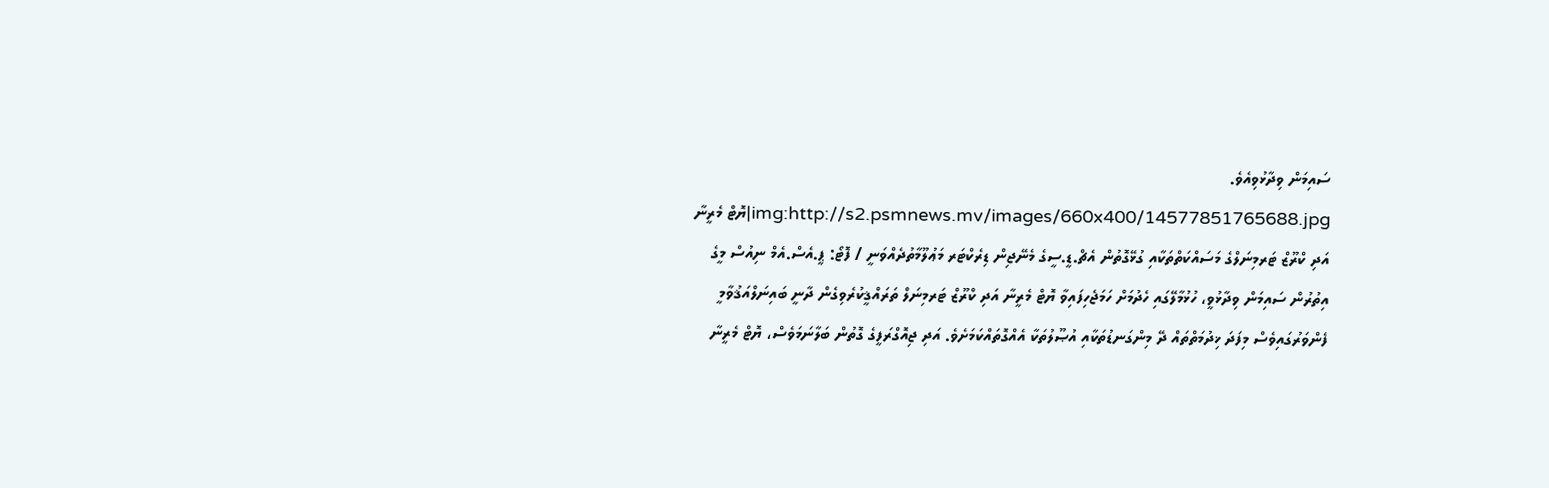ސައިމަން ވިދާޅުވިއެވެ. img:http://s2.psmnews.mv/images/660x400/14577851765688.jpg|ޔޮޓް މެރީނާ އަދި ކްރޫޒް ޓަރމިނަލްގެ މަސައްކަތްތަކާއި ގުޅޭގޮތުން އެޗް.ޑީ.ސީގެ މެނޭޖިން ޑިރެކްޓަރ މަޢުލޫމާތުދެއްވަނީ / ފޮޓޯ: ޕީ.އެސް.އެމް ނިއުސް މީގެ އިތުރުން ސައިމަން ވިދާޅުވީ، ހުޅުމާލޭގައި ހެދުމަށް ހަމަޖެހިފައިވާ ޔޮޓް މެރީނާ އަދި ކްރޫޒް ޓަރމިނަލް ތަރައްޤީކުރެވިގެން ދާނީ ބައިނަލްއަޤުވާމީ ފެންވަރުގައިވެސް މިފަދަ ޚިދުމަތްތައް ދޭ މިންގަނޑުތަކާއި އުޞޫލުތަކާ އެއްގޮތައްކަމަށެވެ. އަދި ޖިއޮގްރަފީގެ ގޮތުން ބަލާނަމަވެސް، ޔޮޓް މެރީނާ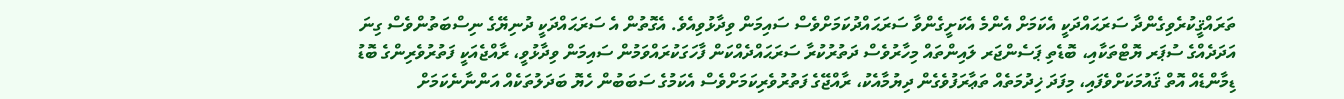ތަރައްޤީކުރެވިގެންދާ ސަރަޙައްދަކީ އެކަމަށް އެންމެ އެކަށީގެންވާ ސަރަޙައްދުކަމަށްވެސް ސައިމަން ވިދާޅުވިއެވެ. އެގޮތުން އެ ސަރަޙައްދަކީ ދުނިޔޭގެ ނިސްބަތުންވެސް ގިނަ އަދަދެއްގެ ސުޕަރ ޔޮޓްތަކާއި، ބޮޑެތި ޕަސެންޖަރ ލައިންތައް މިހާރުވެސް ދަތުރުކުރާ ސަރަޙައްދެއްކަން ފާހަގަކުރައްވަމުން ސައިމަން ވިދާޅުވީ، ރާއްޖެއަކީ ފަތުރުވެރިންގެ ބޮޑު ޑިމާންޑެއް އޮތް ޤައުމަކަށްވެފައި، މިފަދަ ޚިދުމަތެއް ތަޢާރަފުވެގެން ދިޔުމާއެކު، ރާއްޖޭގެ ފަތުރުވެރިކަމަށްވެސް އެކަމުގެ ސަބަބުން ހެޔޮ ބަދަލުތަކެއް އަންނާނެކަމަށް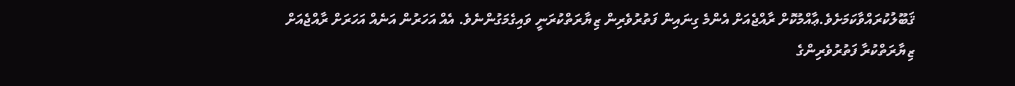ޤަބޫލުކުރައްވާކަމަށެވެ.ޢާއްމުކޮށް ރާއްޖެއަށް އެންމެ ގިނައިން ފަތުރުވެރިން ޒިޔާރަތްކުރަނީ ވައިގެމަގުންނެވެ. އެއް އަހަރުން އަނެއް އަހަރަށް ރާއްޖެއަށް ޒިޔާރަތްކުރާ ފަތުރުވެރިންގެ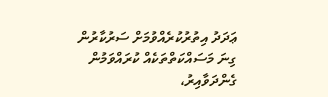ޢަދަދު އިތުރުކުރެއްވުމަށް ސަރުކާރުން ގިނަ މަސައްކަތްތަކެއް ކުރައްވަމުން ގެންދަވާއިރު،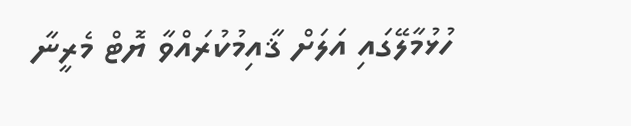ހުޅުމާލޭގައި އަލަށް ޤާއިމުކުރައްވާ ޔޮޓް މެރީނާ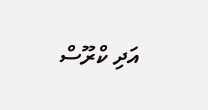އަދި ކްރޫސް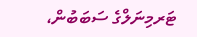ޓަރމިނަލްގެ ސަބަބުން،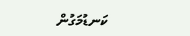ކަނޑުމަގުން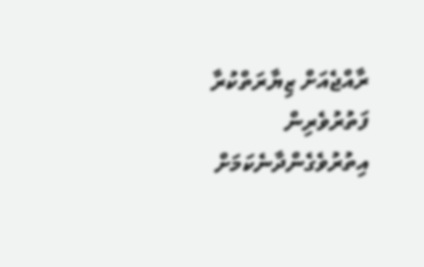ރާއްޖެއަށް ޒިޔާރަތްކުރާ ފަތުރުވެރިން އިތުރުވެގެންދާނެކަމަށް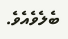ބެލެވެއެވެ.